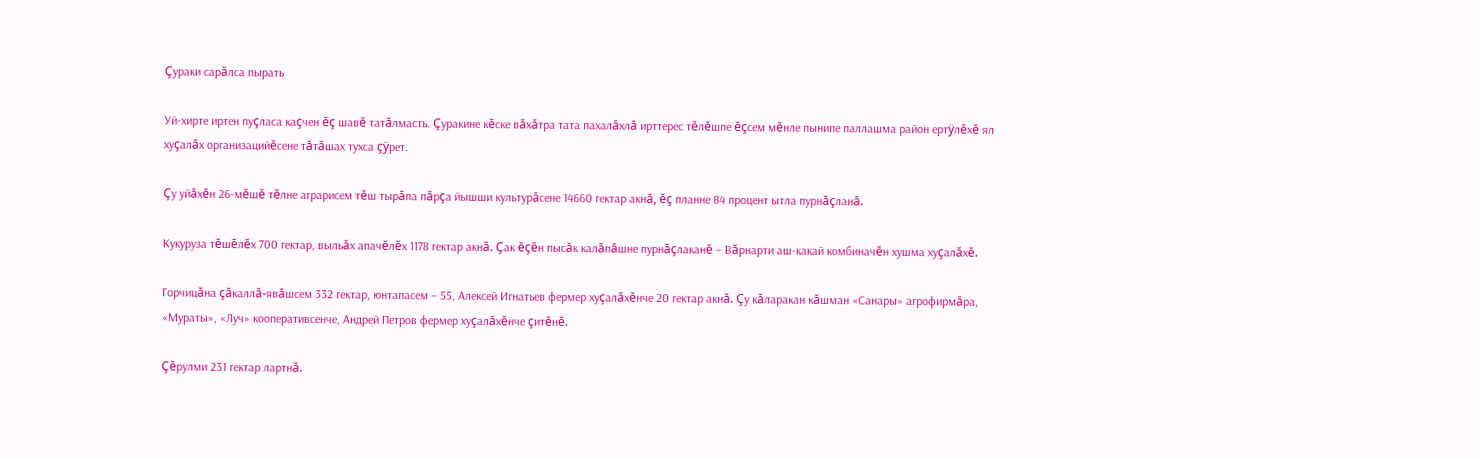Çураки сарăлса пырать

Уй-хирте иртен пуçласа каçчен ĕç шавĕ татăлмасть. Çуракине кĕске вăхăтра тата пахалăхлă ирттерес тĕлĕшпе ĕçсем мĕнле пынипе паллашма район ертÿлĕхĕ ял хуçалăх организацийĕсене тăтăшах тухса çÿрет.

Çу уйăхĕн 26-мĕшĕ тĕлне аграрисем тĕш тырăпа пăрçа йышши культурăсене 14660 гектар акнă, ĕç планне 84 процент ытла пурнăçланă.

Кукуруза тĕшĕлĕх 700 гектар, выльăх апачĕлĕх 1178 гектар акнă. Çак ĕçĕн пысăк калăпăшне пурнăçлаканĕ – Вăрнарти аш-какай комбиначĕн хушма хуçалăхĕ.

Горчицăна çăкаллă-явăшсем 332 гектар, юнтапасем – 55, Алексей Игнатьев фермер хуçалăхĕнче 20 гектар акнă. Çу кăларакан кăшман «Санары» агрофирмăра, «Мураты», «Луч» кооперативсенче, Андрей Петров фермер хуçалăхĕнче çитĕнĕ.

Çĕрулми 231 гектар лартнă.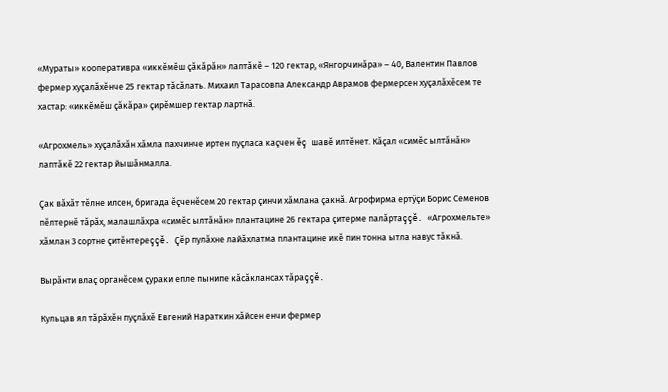«Мураты» кооперативра «иккĕмĕш çăкăрăн» лаптăкĕ – 120 гектар, «Янгорчинăра» – 40, Валентин Павлов фермер хуçалăхĕнче 25 гектар тăсăлать. Михаил Тарасовпа Александр Аврамов фермерсен хуçалăхĕсем те хастар: «иккĕмĕш çăкăра» çирĕмшер гектар лартнă.

«Агрохмель» хуçалăхăн хăмла пахчинче иртен пуçласа каçчен ĕç шавĕ илтĕнет. Кăçал «симĕс ылтăнăн» лаптăкĕ 22 гектар йышăнмалла.

Çак вăхăт тĕлне илсен, бригада ĕçченĕсем 20 гектар çинчи хăмлана çакнă. Агрофирма ертÿçи Борис Семенов пĕлтернĕ тăрăх, малашлăхра «симĕс ылтăнăн» плантацине 26 гектара çитерме палăртаççĕ. «Агрохмельте» хăмлан 3 сортне çитĕнтереççĕ. Çĕр пулăхне лайăхлатма плантацине икĕ пин тонна ытла навус тăкнă.

Вырăнти влаç органĕсем çураки епле пынипе кăсăклансах тăраççĕ.

Кульцав ял тăрăхĕн пуçлăхĕ Евгений Нараткин хăйсен енчи фермер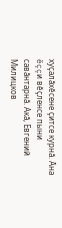хуçалăхĕсене çитсе курнă. Ăна ĕççи вĕçленсе пыни савăнтарнă. Акă, Евгений Милицков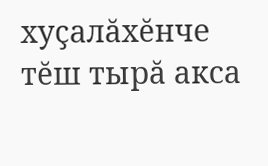хуçалăхĕнче тĕш тырă акса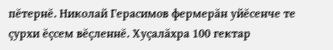пĕтернĕ. Николай Герасимов фермерăн уйĕсенче те çурхи ĕçсем вĕçленнĕ. Хуçалăхра 100 гектар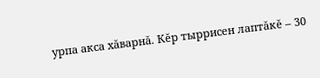урпа акса хăварнă. Кĕр тыррисен лаптăкĕ – 30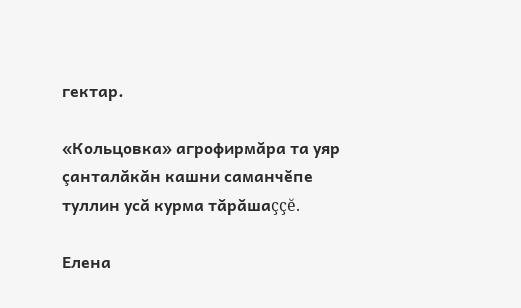гектар.

«Кольцовка» агрофирмăра та уяр çанталăкăн кашни саманчĕпе туллин усă курма тăрăшаççĕ.

Елена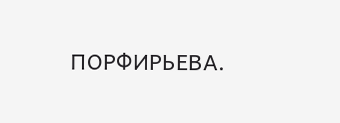ПОРФИРЬЕВА.